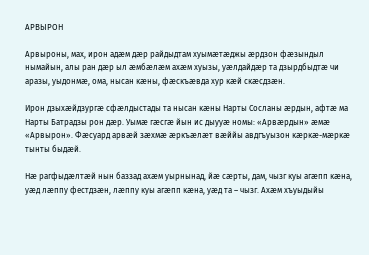АРВЫРОН

Арвыроны, мах, ирон адæм дæр райдыдтам хуымæтæджы æрдзон фæзындыл нымайын, алы ран дæр ыл æмбæлæм ахæм хуызы, уæлдайдæр та дзырдбыдтæ чи аразы, уыдонмæ, ома, нысан кæны, фæскъæвда хур кæй скæсдзæн.

Ирон дзыхæйдзургæ сфæлдыстады та нысан кæны Нарты Сосланы æрдын, афтæ ма Нарты Батрадзы рон дæр. Уымæ гæсгæ йын ис дыууæ номы: «Арвæрдын» æмæ «Арвырон». Фæсуард арвæй зæхмæ æркъæлæт вæййы авдгъуызон кæркæ-мæркæ тынты быдæй.

Нæ рагфыдæлтæй нын баззад ахæм уырнынад, йæ сæрты, дам, чызг куы агæпп кæна, уæд лæппу фестдзæн, лæппу куы агæпп кæна, уæд та – чызг. Ахæм хъуыдыйы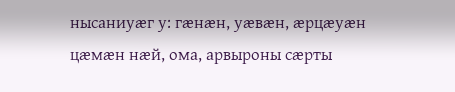нысаниуæг у: гæнæн, уæвæн, æрцæуæн цæмæн нæй, ома, арвыроны сæрты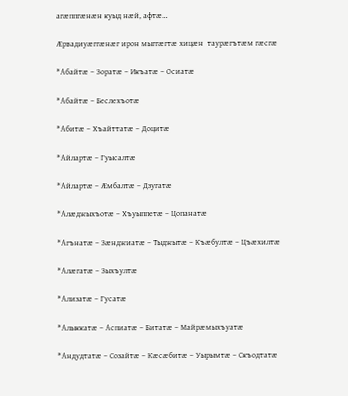агæппгæнæн куыд нæй, афтæ…

Æрвадиуæггæнæг ирон мыггæгтæ хицæн  таурæгътæм гæсгæ

*Абайтæ – Зоратæ – Икъатæ – Осиатæ

*Абайтæ – Беслехъотæ

*Абитæ – Хъайттатæ – Доцитæ

*Айлартæ – Гуысалтæ

*Айлартæ – Æмбалтæ – Дзугатæ

*Алæджыхъотæ – Хъуыппетæ – Цопанатæ

*Агънатæ – Зæнджиатæ – Тыджытæ – Къæбултæ – Цъæхилтæ

*Алæгатæ – Зыхъултæ

*Ализатæ – Гусатæ

*Алыккатæ – Аспиатæ – Битатæ – Майрæмыхъуатæ

*Андудтатæ – Созайтæ – Кæсæбитæ – Уырымтæ – Скъодтатæ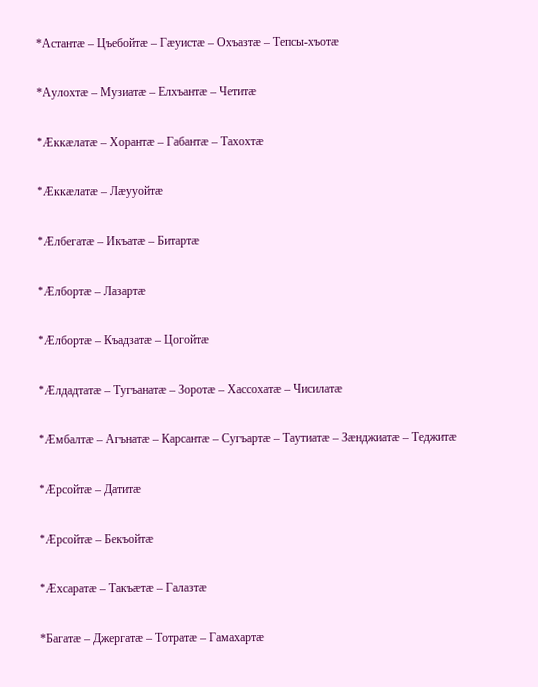*Астантæ – Цъебойтæ – Гæуистæ – Охъазтæ – Тепсы-хъотæ

*Аулохтæ – Музиатæ – Елхъантæ – Четитæ

*Æккæлатæ – Хорантæ – Габантæ – Тахохтæ

*Æккæлатæ – Лæууойтæ

*Æлбегатæ – Икъатæ – Битартæ

*Æлбортæ – Лазартæ

*Æлбортæ – Къадзатæ – Цогойтæ

*Æлдадтатæ – Тугъанатæ – Зоротæ – Хассохатæ – Чисилатæ

*Æмбалтæ – Агънатæ – Карсантæ – Сугъартæ – Таутиатæ – Зæнджиатæ – Теджитæ

*Æрсойтæ – Датитæ

*Æрсойтæ – Бекъойтæ

*Æхсаратæ – Такъæтæ – Галазтæ

*Багатæ – Джергатæ – Тотратæ – Гамахартæ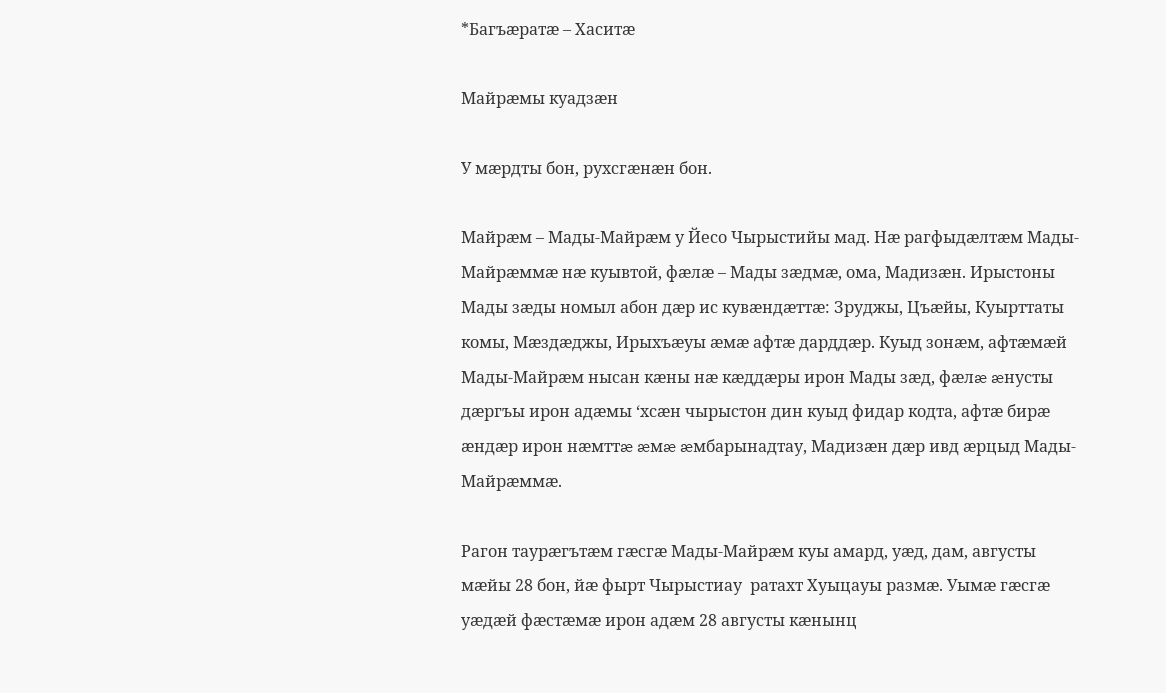*Багъæратæ – Хаситæ

Майрæмы куадзæн

У мæрдты бон, рухсгæнæн бон.

Майрæм – Мады-Майрæм у Йесо Чырыстийы мад. Нæ рагфыдæлтæм Мады-Майрæммæ нæ куывтой, фæлæ – Мады зæдмæ, ома, Мадизæн. Ирыстоны Мады зæды номыл абон дæр ис кувæндæттæ: Зруджы, Цъæйы, Куырттаты комы, Мæздæджы, Ирыхъæуы æмæ афтæ дарддæр. Куыд зонæм, афтæмæй Мады-Майрæм нысан кæны нæ кæддæры ирон Мады зæд, фæлæ æнусты дæргъы ирон адæмы ‘хсæн чырыстон дин куыд фидар кодта, афтæ бирæ æндæр ирон нæмттæ æмæ æмбарынадтау, Мадизæн дæр ивд æрцыд Мады-Майрæммæ.

Рагон таурæгътæм гæсгæ Мады-Майрæм куы амард, уæд, дам, августы мæйы 28 бон, йæ фырт Чырыстиау  ратахт Хуыцауы размæ. Уымæ гæсгæ уæдæй фæстæмæ ирон адæм 28 августы кæнынц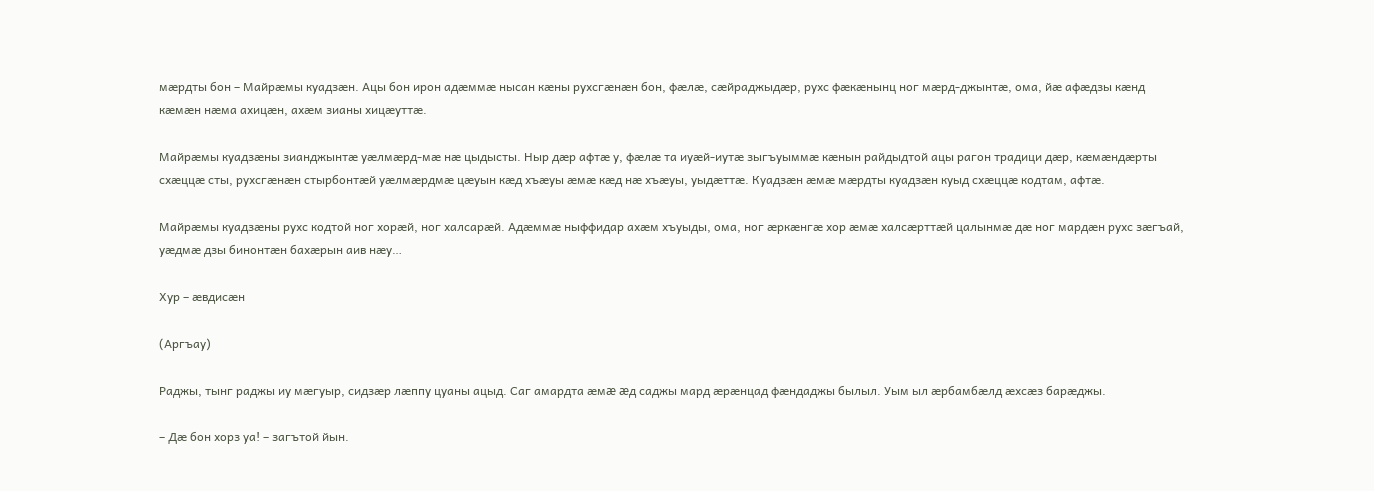мæрдты бон – Майрæмы куадзæн. Ацы бон ирон адæммæ нысан кæны рухсгæнæн бон, фæлæ, сæйраджыдæр, рухс фæкæнынц ног мæрд-джынтæ, ома, йæ афæдзы кæнд кæмæн нæма ахицæн, ахæм зианы хицæуттæ.

Майрæмы куадзæны зианджынтæ уæлмæрд-мæ нæ цыдысты. Ныр дæр афтæ у, фæлæ та иуæй-иутæ зыгъуыммæ кæнын райдыдтой ацы рагон традици дæр, кæмæндæрты схæццæ сты, рухсгæнæн стырбонтæй уæлмæрдмæ цæуын кæд хъæуы æмæ кæд нæ хъæуы, уыдæттæ. Куадзæн æмæ мæрдты куадзæн куыд схæццæ кодтам, афтæ.

Майрæмы куадзæны рухс кодтой ног хорæй, ног халсарæй. Адæммæ ныффидар ахæм хъуыды, ома, ног æркæнгæ хор æмæ халсæрттæй цалынмæ дæ ног мардæн рухс зæгъай, уæдмæ дзы бинонтæн бахæрын аив нæу…

Хур – æвдисæн

(Аргъау)

Раджы, тынг раджы иу мæгуыр, сидзæр лæппу цуаны ацыд. Саг амардта æмæ æд саджы мард æрæнцад фæндаджы былыл. Уым ыл æрбамбæлд æхсæз барæджы.

– Дæ бон хорз уа! – загътой йын.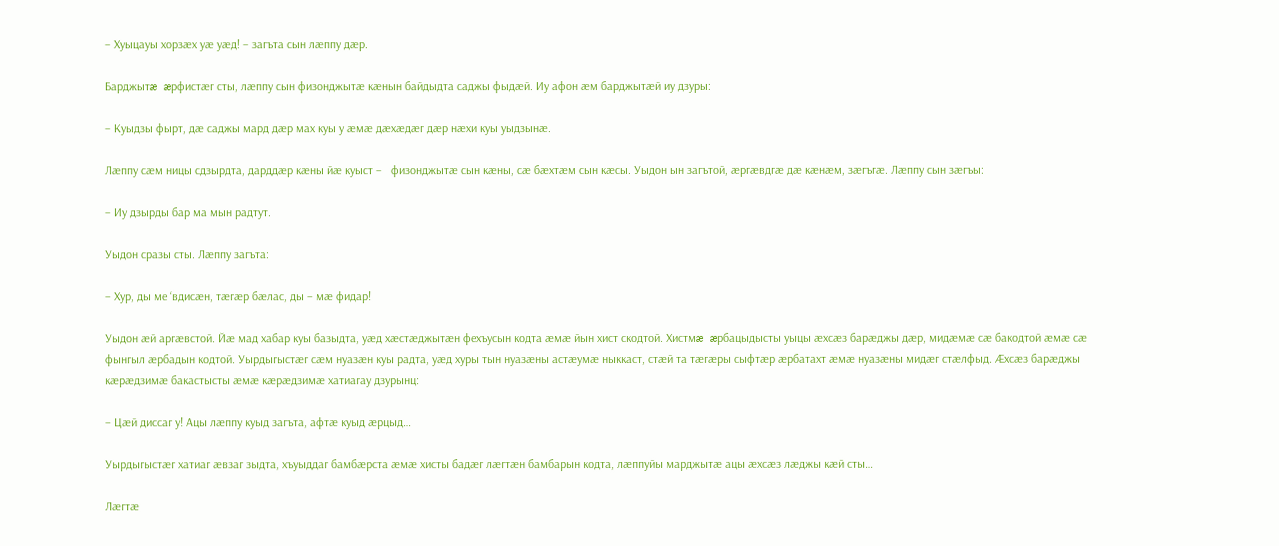– Хуыцауы хорзæх уæ уæд! – загъта сын лæппу дæр.

Барджытæ æрфистæг сты, лæппу сын физонджытæ кæнын байдыдта саджы фыдæй. Иу афон æм барджытæй иу дзуры:

– Куыдзы фырт, дæ саджы мард дæр мах куы у æмæ дæхæдæг дæр нæхи куы уыдзынæ.

Лæппу сæм ницы сдзырдта, дарддæр кæны йæ куыст –   физонджытæ сын кæны, сæ бæхтæм сын кæсы. Уыдон ын загътой, æргæвдгæ дæ кæнæм, зæгъгæ. Лæппу сын зæгъы:

– Иу дзырды бар ма мын радтут.

Уыдон сразы сты. Лæппу загъта:

– Хур, ды ме ‘вдисæн, тæгæр бæлас, ды – мæ фидар!

Уыдон æй аргæвстой. Йæ мад хабар куы базыдта, уæд хæстæджытæн фехъусын кодта æмæ йын хист скодтой. Хистмæ æрбацыдысты уыцы æхсæз барæджы дæр, мидæмæ сæ бакодтой æмæ сæ фынгыл æрбадын кодтой. Уырдыгыстæг сæм нуазæн куы радта, уæд хуры тын нуазæны астæумæ ныккаст, стæй та тæгæры сыфтæр æрбатахт æмæ нуазæны мидæг стæлфыд. Æхсæз барæджы кæрæдзимæ бакастысты æмæ кæрæдзимæ хатиагау дзурынц:

– Цæй диссаг у! Ацы лæппу куыд загъта, афтæ куыд æрцыд…

Уырдыгыстæг хатиаг æвзаг зыдта, хъуыддаг бамбæрста æмæ хисты бадæг лæгтæн бамбарын кодта, лæппуйы марджытæ ацы æхсæз лæджы кæй сты…

Лæгтæ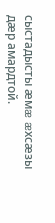сыстадысты æмæ æхсæзы дæр амардтой.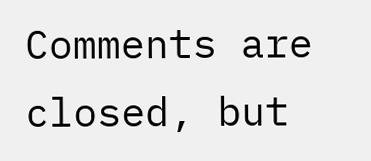Comments are closed, but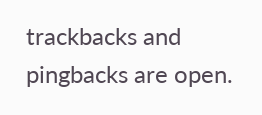trackbacks and pingbacks are open.